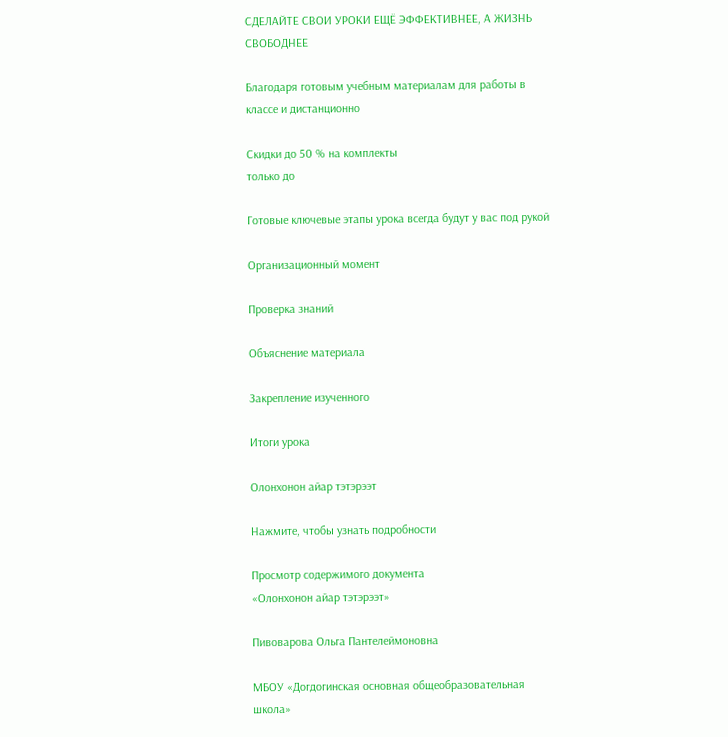СДЕЛАЙТЕ СВОИ УРОКИ ЕЩЁ ЭФФЕКТИВНЕЕ, А ЖИЗНЬ СВОБОДНЕЕ

Благодаря готовым учебным материалам для работы в классе и дистанционно

Скидки до 50 % на комплекты
только до

Готовые ключевые этапы урока всегда будут у вас под рукой

Организационный момент

Проверка знаний

Объяснение материала

Закрепление изученного

Итоги урока

Олонхонон айар тэтэрээт

Нажмите, чтобы узнать подробности

Просмотр содержимого документа
«Олонхонон айар тэтэрээт»

Пивоварова Ольга Пантелеймоновна

МБОУ «Догдогинская основная общеобразовательная школа»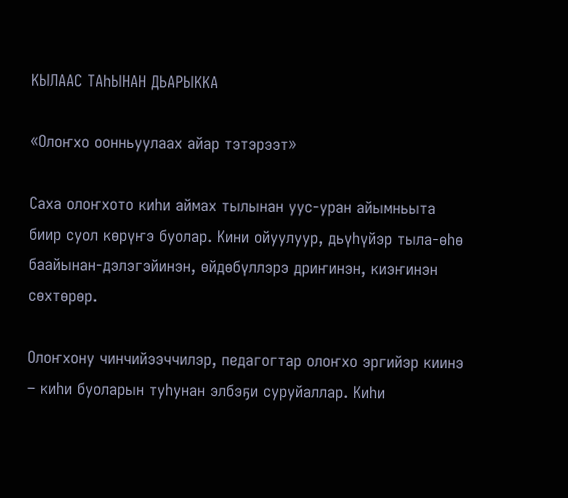КЫЛААС ТАһЫНАН ДЬАРЫККА

«Олоҥхо оонньуулаах айар тэтэрээт»

Саха олоҥхото киһи аймах тылынан уус-уран айымньыта биир суол көрүҥэ буолар. Кини ойуулуур, дьүһүйэр тыла-өһө баайынан-дэлэгэйинэн, өйдөбүллэрэ дриҥинэн, киэҥинэн сөхтөрөр.

Олоҥхону чинчийээччилэр, педагогтар олоҥхо эргийэр киинэ – киһи буоларын туһунан элбэҕи суруйаллар. Киһи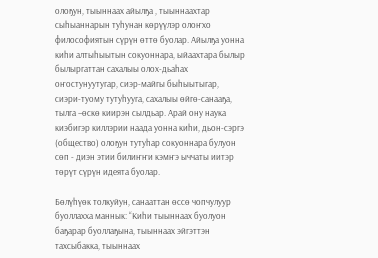олоҕун, тыыннаах айылҕа , тыыннаахтар сыһыаннарын туһунан көрүүлэр олоҥхо философиятын сүрүн өттө буолар. Айылҕа уонна киһи алтыһыытын сокуоннара, ыйаахтара былыр былыргаттан сахалыы олох-дьаһах оҥостунуутугар, сиэр-майгы быһыытыгар, сиэри-туому тутуһууга, сахалыы өйгө-санааҕа, тылга –өскө киирэн сылдьар. Арай ону наука киэбигэр киллэрии наада уонна киһи, дьон-сэргэ (общество) олоҕун тутуһар сокуоннара булуон сөп - диэн этии билиҥҥи кэмҥэ ыччаты иитэр төрүт сүрүн идеята буолар.

Бөлүһүөк толкуйун, санааттан өссө чопчулуур буоллахха маннык: “Киһи тыыннаах буолуон баҕарар буоллаҕына, тыыннаах эйгэттэн тахсыбакка, тыыннаах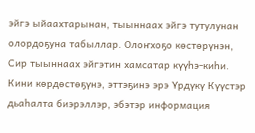эйгэ ыйаахтарынан, тыыннаах эйгэ тутулунан олордоҕуна табыллар. Олоҥхоҕо көстөрүнэн, Сир тыыннаах эйгэтин хамсатар күүһэ-киһи. Кини көрдөстөҕүнэ, эттэҕинэ эрэ Үрдүкү Күүстэр дьаһалта биэрэллэр, эбэтэр информация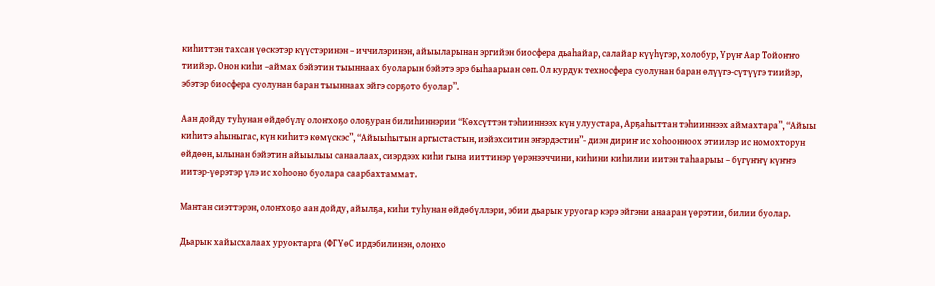киһиттэн тахсан үөскэтэр күүстэринэн – иччилэринэн, айыыларынан эргийэн биосфера дьаһайар, салайар күүһүгэр, холобур, Үрүҥ Аар Тойоҥҥо тиийэр. Онон киһи –аймах бэйэтин тыыннаах буоларын бэйэтэ эрэ быһаарыан сөп. Ол курдук техносфера суолунан баран өлүүгэ-сүтүүгэ тиийэр, эбэтэр биосфера суолунан баран тыыннаах эйгэ сорҕото буолар”.

Аан дойду туһунан өйдөбүлү олоҥхоҕо олоҕуран билиһиннэрии “Көхсүттэн тэһииннээх күн улуустара, Арҕаһыттан тэһииннээх аймахтара”, “Айыы киһитэ аһыныгас, күн киһитэ көмүскэс”, “Айыыһытын аргыстастын, иэйэхситин эҥэрдэстин”- диэн дириҥ ис хоһоонноох этиилэр ис номохторун өйдөөн, ылынан бэйэтин айыылыы санаалаах, сиэрдээх киһи гына ииттинэр үөрэнээччини, киһини киhилии иитэн таһаарыы – бүгүҥҥү күҥҥэ иитэр-үөрэтэр үлэ ис хоһооно буолара саарбахтаммат.

Мантан сиэттэрэн, олоҥхоҕо аан дойду, айылҕа, киһи туһунан өйдөбүллэри, эбии дьарык уруогар кэрэ эйгэни анааран үөрэтии, билии буолар.

Дьарык хайысхалаах уруоктарга (ФГҮөС ирдэбилинэн, олонхо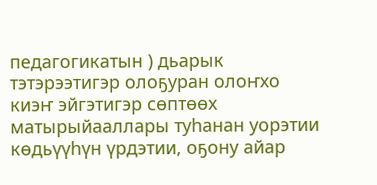педагогикатын ) дьарык тэтэрээтигэр олоҕуран олоҥхо киэҥ эйгэтигэр сөптөөх матырыйааллары туһанан уорэтии көдьүүһүн үрдэтии, оҕону айар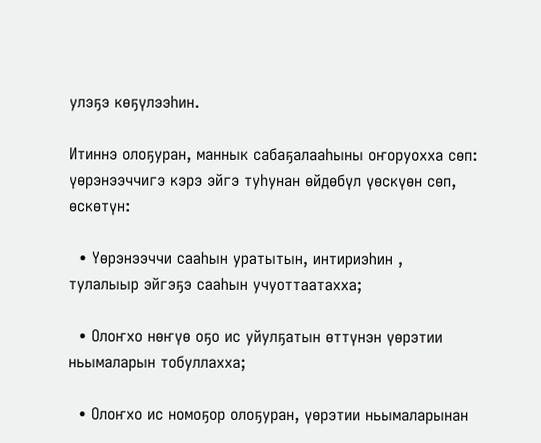улэҕэ көҕүлээһин.

Итиннэ олоҕуран, маннык сабаҕалааһыны оҥоруохха сөп: үөрэнээччигэ кэрэ эйгэ туһунан өйдөбүл үөскүөн сөп, өскөтүн:

  • Үөрэнээччи сааһын уратытын, интириэһин , тулалыыр эйгэҕэ сааһын учуоттаатахха;

  • Олоҥхо нөҥүө оҕо ис уйулҕатын өттүнэн үөрэтии ньымаларын тобуллахха;

  • Олоҥхо ис номоҕор олоҕуран, үөрэтии ньымаларынан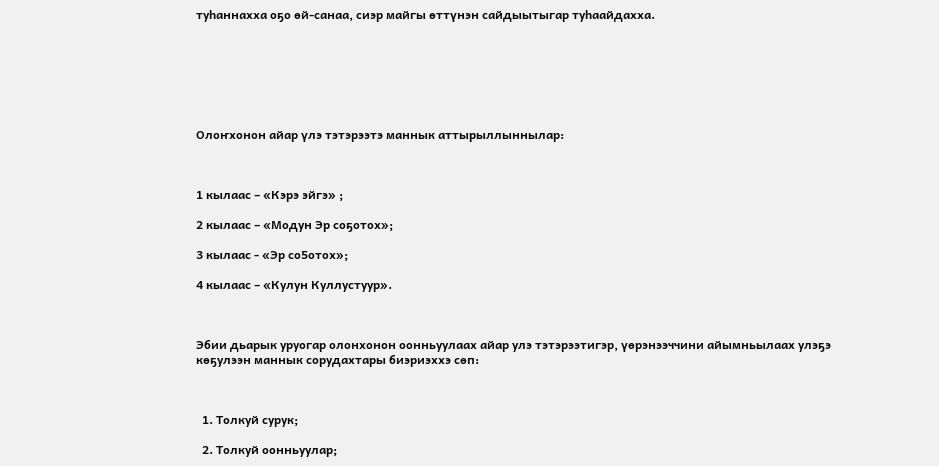туһаннахха оҕо өй-санаа, сиэр майгы өттүнэн сайдыытыгар туһаайдахха.







Олоҥхонон айар үлэ тэтэрээтэ маннык аттырыллыннылар:



1 кылаас – «Кэрэ эйгэ» ;

2 кылаас – «Модун Эр соҕотох»;

3 кылаас - «Эр со5отох»;

4 кылаас – «Кулун Куллустуур».



Эбии дьарык уруогар олонхонон оонньуулаах айар улэ тэтэрээтигэр, үөрэнээччини айымньылаах улэҕэ көҕулээн маннык сорудахтары биэриэххэ сөп:



  1. Толкуй сурук;

  2. Толкуй оонньуулар;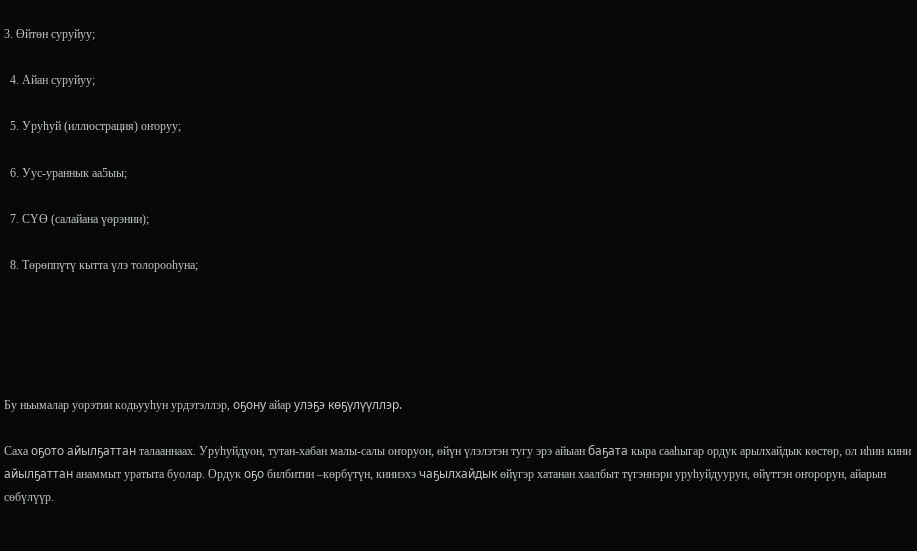3. Өйтөн суруйуу;

  4. Айан суруйуу;

  5. Уруһуй (иллюстрация) оҥоруу;

  6. Уус-ураннык аа5ыы;

  7. СҮӨ (салайана үөрэнии);

  8. Төрөппүтү кытта үлэ толорооһуна;





Бу ньымалар уорэтии кодьууһун урдэтэллэр, оҕону айар улэҕэ көҕүлүүллэр.

Саха оҕото айылҕаттан талааннаах. Уруһуйдуон, тутан-хабан малы-салы оҥоруон, өйүн үлэлэтэн тугу эрэ айыан баҕата кыра сааһыгар ордук арылхайдык көстөр, ол иһин кини айылҕаттан анаммыт уратыта буолар. Ордук оҕо билбитин –көрбүтүн, киниэхэ чаҕылхайдык өйүгэр хатанан хаалбыт түгэннэри уруһуйдуурун, өйүттэн оҥорорун, айарын сөбүлүүр.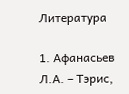Литература

1. Афанасьев Л.А. – Тэрис,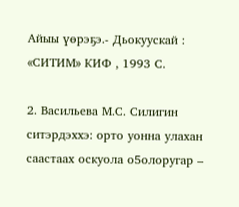Айыы үөрэҕэ.- Дьокуускай : «СИТИМ» КИФ , 1993 С.

2. Васильева М.С. Силигин ситэрдэххэ: орто уонна улахан саастаах оскуола о5олоругар –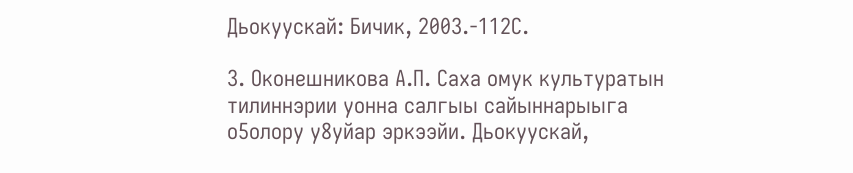Дьокуускай: Бичик, 2003.-112С.

3. Оконешникова А.П. Саха омук культуратын тилиннэрии уонна салгыы сайыннарыыга о5олору у8уйар эркээйи. Дьокуускай,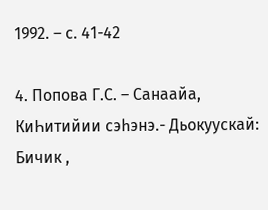1992. – с. 41-42

4. Попова Г.С. – Санаайа, КиҺитийии сэһэнэ.- Дьокуускай: Бичик ,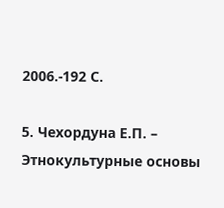2006.-192 С.

5. Чехордуна Е.П. – Этнокультурные основы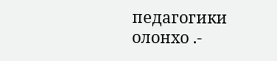педагогики олонхо .-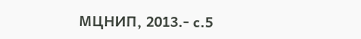МЦНИП, 2013.- с.5